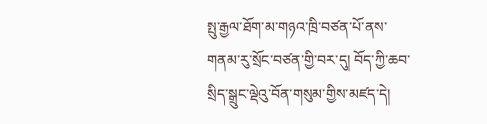སྤུ་རྒྱལ་ཐོག་མ་གཉའ་ཁྲི་བཙན་པོ་ནས་གནམ་རུ་སྲོང་བཙན་གྱི་བར་དུ། བོད་ཀྱི་ཆབ་ སྲིད་སྒྲུང་ལྡེའུ་བོན་གསུམ་གྱིས་མཛད་དེ།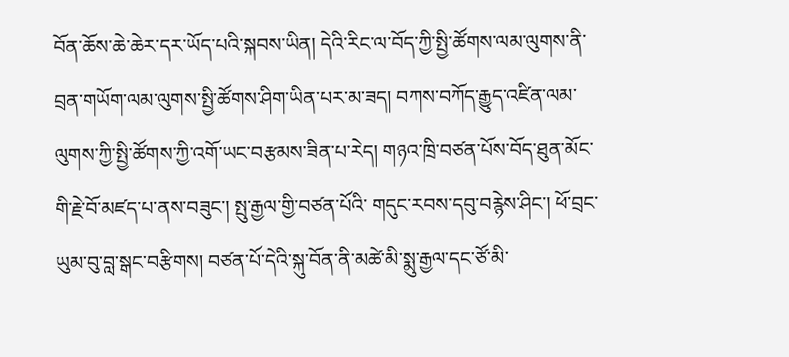བོན་ཆོས་ཆེ་ཆེར་དར་ཡོད་པའི་སྐབས་ཡིན། དེའི་རིང་ལ་བོད་ཀྱི་སྤྱི་ཚོགས་ལམ་ལུགས་ནི་བྲན་གཡོག་ལམ་ལུགས་སྤྱི་ཚོགས་ཤིག་ཡིན་པར་མ་ཟད། བཀས་བཀོད་རྒྱུད་འཛིན་ལམ་ལུགས་ཀྱི་སྤྱི་ཚོགས་ཀྱི་འགོ་ཡང་བརྩམས་ཟིན་པ་རེད། གཉའ་ཁྲི་བཙན་པོས་བོད་ཐུན་མོང་གི་རྗེ་བོ་མཛད་པ་ནས་བཟུང་། སྤུ་རྒྱལ་གྱི་བཙན་པོའི་ གདུང་རབས་དབུ་བརྙེས་ཤིང་། ཕོ་བྲང་ཡུམ་བུ་བླ་སྒང་བརྩིགས། བཙན་པོ་དེའི་སྐུ་བོན་ནི་མཚེ་མི་སྨུ་རྒྱལ་དང་ཙོ་མི་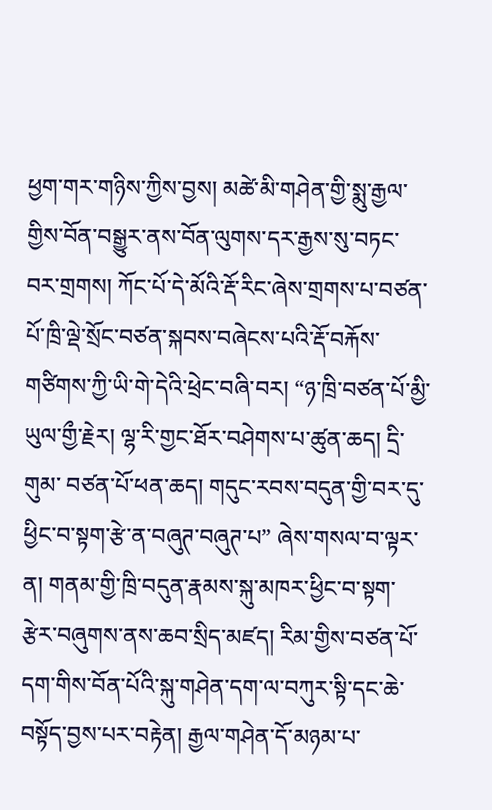ཕྱག་གར་གཉིས་ཀྱིས་བྱས། མཚེ་མི་གཤེན་གྱི་སྨུ་རྒྱལ་གྱིས་བོན་བསྒྱུར་ནས་བོན་ལུགས་དར་རྒྱས་སུ་བཏང་བར་གྲགས། ཀོང་པོ་དེ་མོའི་རྡོ་རིང་ཞེས་གྲགས་པ་བཙན་པོ་ཁྲི་ལྡེ་སྲོང་བཙན་སྐབས་བཞེངས་པའི་རྡོ་བརྐོས་གཙིགས་ཀྱི་ཡི་གེ་དེའི་ཕྲེང་བཞི་བར། “ཉ་ཁྲི་བཙན་པོ་མྱི་ཡུལ་གྱྀ་རྗེར། ལྷ་རི་གྱང་ཐོར་བཤེགས་པ་ཚུན་ཆད། དྲི་གུམ་ བཙན་པོ་ཕན་ཆད། གདུང་རབས་བདུན་གྱི་བར་དུ་ཕྱིང་བ་སྟག་རྩེ་ན་བཞུཊ་བཞུཊ་པ” ཞེས་གསལ་བ་ལྟར་ན། གནམ་གྱི་ཁྲི་བདུན་རྣམས་སྐུ་མཁར་ཕྱིང་བ་སྟག་རྩེར་བཞུགས་ནས་ཆབ་སྲིད་མཛད། རིམ་གྱིས་བཙན་པོ་དག་གིས་བོན་པོའི་སྐུ་གཤེན་དག་ལ་བཀུར་སྟི་དང་ཆེ་བསྟོད་བྱས་པར་བརྟེན། རྒྱལ་གཤེན་དོ་མཉམ་པ་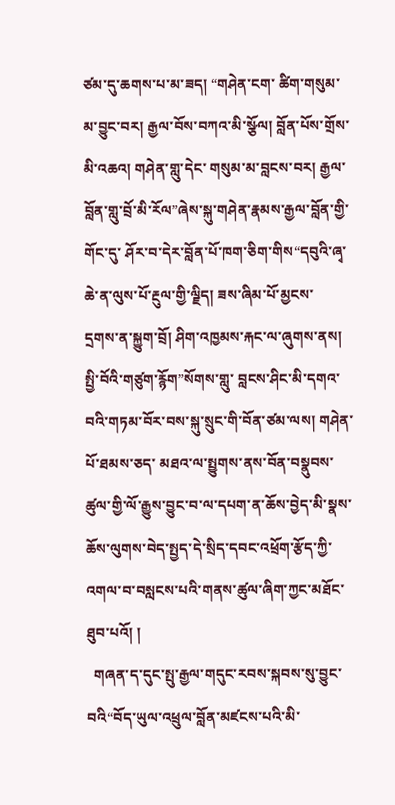ཙམ་དུ་ཆགས་པ་མ་ཟད། “གཤེན་ངག་ ཚིག་གསུམ་མ་བྱུང་བར། རྒྱལ་བོས་བཀའ་མི་སྩོལ། བློན་པོས་གྲོས་མི་འཆའ། གཤེན་གླུ་དེང་ གསུམ་མ་བླངས་བར། རྒྱལ་བློན་གླུ་བྲོ་མི་རོལ”ཞེས་སྐུ་གཤེན་རྣམས་རྒྱལ་བློན་གྱི་གོང་དུ་ ཤོར་བ་དེར་བློན་པོ་ཁག་ཅིག་གིས“དབུའི་ཞྭ་ཆེ་ན་ལུས་པོ་རྔུལ་གྱི་ལྗིད། ཟས་ཞིམ་པོ་མྱངས་ དྲགས་ན་སྐྱུག་བྲོ། ཤིག་འཁྱམས་རྐང་ལ་ཞུགས་ནས། སྤྱི་བོའི་གཙུག་རྙོག”སོགས་གླུ་ བླངས་ཤིང་མི་དགའ་བའི་གཏམ་བོར་བས་སྐུ་སྲུང་གི་བོན་ཙམ་ལས། གཤེན་པོ་ཐམས་ཅད་ མཐའ་ལ་སྤྱུགས་ནས་བོན་བསྣུབས་ཚུལ་གྱི་ལོ་རྒྱུས་བྱུང་བ་ལ་དཔག་ན་ཆོས་བྱེད་མི་སྣས་ཆོས་ལུགས་བེད་སྤྱད་དེ་སྲིད་དབང་འཕྲོག་རྩོད་ཀྱི་འགལ་བ་བསླངས་པའི་གནས་ཚུལ་ཞིག་ཀྱང་མཐོང་ཐུབ་པའོ། །
  གཞན་ད་དུང་སྤུ་རྒྱལ་གདུང་རབས་སྐབས་སུ་བྱུང་བའི“བོད་ཡུལ་འཕྲུལ་བློན་མཛངས་པའི་མི་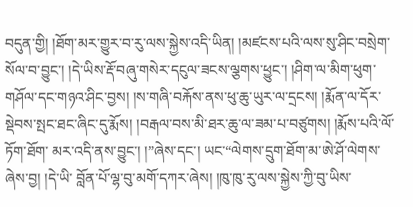བདུན་གྱི། །ཐོག་མར་གྱུར་བ་རུ་ལས་སྐྱེས་འདི་ཡིན། །མཛངས་པའི་ལས་སུ་ཤིང་བསྲེག་སོལ་བ་བྱུང་། །དེ་ཡིས་རྡོ་བཞུ་གསེར་དངུལ་ཟངས་ལྕགས་ཕྱུང་། །ཤིག་ལ་མིག་ཕུག་ གཤོལ་དང་གཉའ་ཤིང་བྱས། །ས་གཞི་བརྐོས་ནས་ཕུ་ཆུ་ཡུར་ལ་དྲངས། །རྨོན་ལ་དོར་སྡེབས་སྤང་ཐང་ཞིང་དུ་རྨོས། །བརྒལ་བས་མི་ཐར་ཆུ་ལ་ཟམ་པ་བཙུགས། །རྨོས་པའི་ལོ་ཏོག་ཐོག་ མར་འདི་ནས་བྱུང་། །”ཞེས་དང་། ཡང་“ལེགས་དྲུག་ཐོག་མ་ཨེ་ཤོ་ལེགས་ཞེས་བྱ། །དེ་ཡི་ བློན་པོ་ལྷ་བུ་མགོ་དཀར་ཞེས། །ཁུ་ཁུ་རུ་ལས་སྐྱེས་ཀྱི་བུ་ཡིས་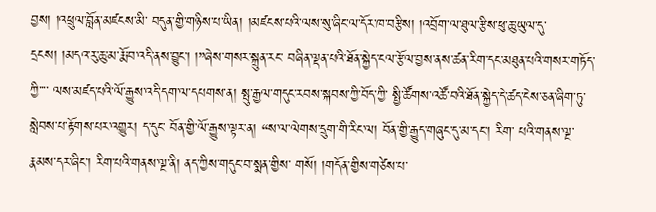བྱས། །འཕྲུལ་བློན་མཛངས་མི་ བདུན་གྱི་གཉིས་པ་ཡིན། །མཛངས་པའི་ལས་སུ་ཞིང་ལ་དོར་ཁ་བརྩིས། །འབྲོག་ལ་ཐུལ་རྩིས་ཕུ་ཆུ་ཡུལ་དུ་དྲངས། །མདའ་རུ་ཆུ་མ་རྨོ་བ་འདི་ནས་བྱུང་། །”ཞེས་གསར་སྐྲུན་རང་ བཞིན་ལྡན་པའི་ཐོན་སྐྱེད་ངལ་རྩོལ་བྱས་ནས་ཚན་རིག་དང་མཐུན་པའི་གསར་གཏོད་ཀྱི་་་་ ལས་མཛད་པའི་ལོ་རྒྱུས་འདི་དག་ལ་དཔགས་ན། སྤུ་རྒྱལ་གདུང་རབས་སྐབས་ཀྱི་བོད་ཀྱི་ སྤྱི་ཚོགས་འཚོ་བའི་ཐོན་སྐྱེད་དེ་ཚད་ངེས་ཅན་ཞིག་ཏུ་སླེབས་པ་རྟོགས་པར་འགྱུར། ད་དུང་ བོན་གྱི་ལོ་རྒྱུས་ལྟར་ན། “ས་ལ་ལེགས་དྲུག་གི་རིང་ལ། བོན་གྱི་རྒྱུད་གཞུང་དུ་མ་དང་། རིག་ པའི་གནས་ལྔ་རྣམས་དར་ཞིང་། རིག་པའི་གནས་ལྔ་ནི། ནད་ཀྱིས་གདུང་བ་སྨན་གྱིས་ གསོ། །གདོན་གྱིས་གཙེས་པ་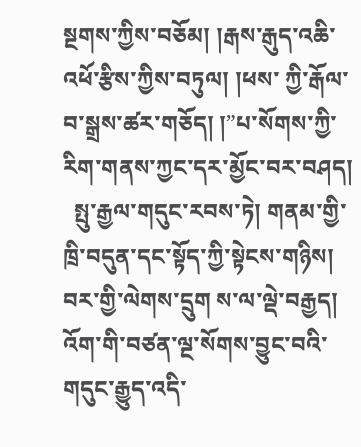སྔགས་ཀྱིས་བཅོམ། །རྒས་རྒུད་འཆི་འཕོ་རྩིས་ཀྱིས་བཏུལ། །ཕས་ ཀྱི་རྒོལ་བ་སྒྲས་ཚར་གཅོད། །”པ་སོགས་ཀྱི་རིག་གནས་ཀྱང་དར་མྱོང་བར་བཤད།
  སྤུ་རྒྱལ་གདུང་རབས་ཏེ། གནམ་གྱི་ཁྲི་བདུན་དང་སྟོད་ཀྱི་སྟེངས་གཉིས། བར་གྱི་ལེགས་དྲུག ས་ལ་ལྡེ་བརྒྱད། འོག་གི་བཙན་ལྔ་སོགས་བྱུང་བའི་གདུང་རྒྱུད་འདི་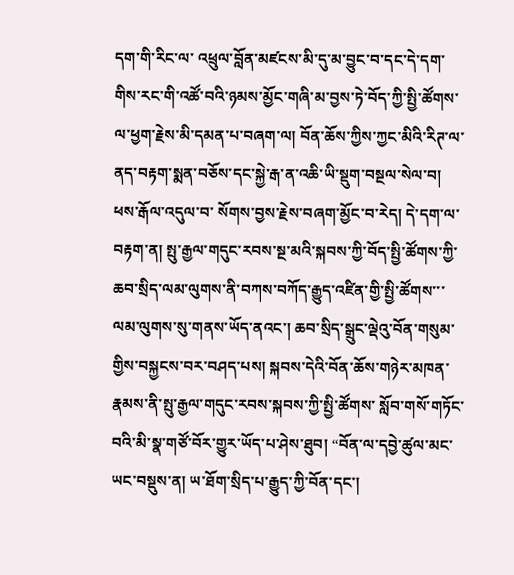དག་གི་རིང་ལ་ འཕྲུལ་བློན་མཛངས་མི་དུ་མ་བྱུང་བ་དང་དེ་དག་གིས་རང་གི་འཚོ་བའི་ཉམས་མྱོང་གཞི་མ་བྱས་ཏེ་བོད་ཀྱི་སྤྱི་ཚོགས་ལ་ཕྱག་རྗེས་མི་དམན་པ་བཞག་ལ། བོན་ཆོས་ཀྱིས་ཀྱང་མིའི་རིཊ་ལ་ནད་བརྟག་སྨན་བཅོས་དང་སྐྱེ་རྒ་ན་འཆི་ཡི་སྡུག་བསྔལ་སེལ་བ། ཕས་རྒོལ་འདུལ་བ་ སོགས་བྱས་རྗེས་བཞག་མྱོང་བ་རེད། དེ་དག་ལ་བརྟག་ན། སྤུ་རྒྱལ་གདུང་རབས་སྔ་མའི་སྐབས་ཀྱི་བོད་སྤྱི་ཚོགས་ཀྱི་ཆབ་སྲིད་ལམ་ལུགས་ནི་བཀས་བཀོད་རྒྱུད་འཛིན་གྱི་སྤྱི་ཚོགས་་་ལམ་ལུགས་སུ་གནས་ཡོད་ནའང་། ཆབ་སྲིད་སྒྲུང་ལྡེའུ་བོན་གསུམ་གྱིས་བསྐྱངས་བར་བཤད་པས། སྐབས་དེའི་བོན་ཆོས་གཉེར་མཁན་རྣམས་ནི་སྤུ་རྒྱལ་གདུང་རབས་སྐབས་ཀྱི་སྤྱི་ཚོགས་ སློབ་གསོ་གཏོང་བའི་མི་སྣ་གཙོ་བོར་གྱུར་ཡོད་པ་ཤེས་ཐུབ། “བོན་ལ་དབྱེ་ཚུལ་མང་ཡང་བསྡུས་ན། ཡ་ཐོག་སྲིད་པ་རྒྱུད་ཀྱི་བོན་དང་།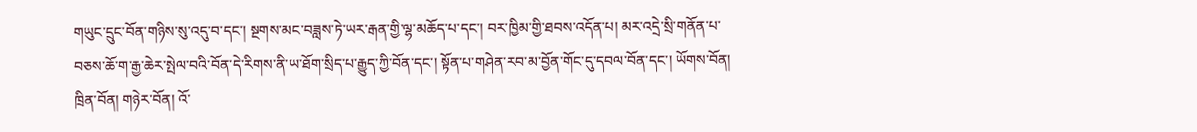གཡུང་དྲུང་བོན་གཉིས་སུ་འདུ་བ་དང་། སྔགས་མང་བཟླས་ཏེ་ཡར་རྒན་གྱི་ལྷ་མཆོད་པ་དང་། བར་ཁྱིམ་གྱི་ཐབས་འདོན་པ། མར་འདྲེ་སྲི་གནོན་པ་བཅས་ཆོ་ག་རྒྱ་ཆེར་སྤེལ་བའི་བོན་དེ་རིགས་ནི་ཡ་ཐོག་སྲིད་པ་རྒྱུད་ཀྱི་བོན་དང་། སྟོན་པ་གཤེན་རབ་མ་བྱོན་གོང་དུ་དབལ་བོན་དང་། ཡོགས་བོན། ཁྲིན་བོན། གཉེར་བོན། འོ་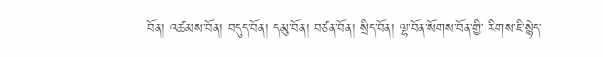བོན། འཚམས་བོན། བདུད་བོན། དམུ་བོན། བཙན་བོན། སྲིད་བོན། ལྷ་བོན་སོགས་བོན་གྱི་ རིགས་ཇི་སྙེད་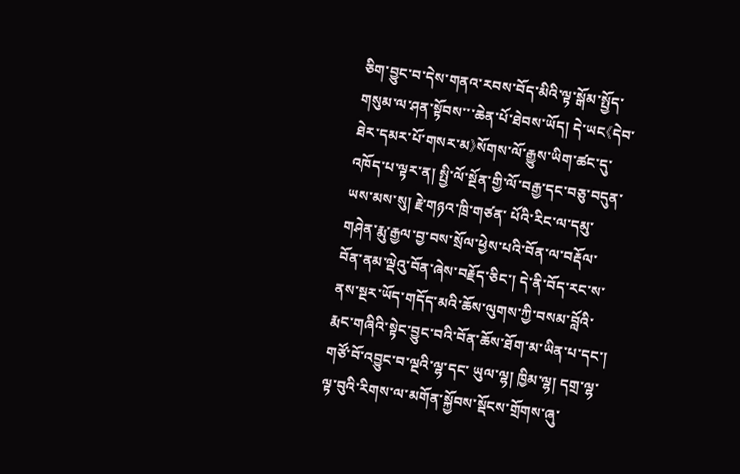ཅིག་བྱུང་བ་དེས་གནའ་རབས་བོད་མིའི་ལྟ་སྒོམ་སྤྱོད་གསུམ་ལ་ཤན་སྟོབས་་་ཆེན་པོ་ཐེབས་ཡོད། དེ་ཡང《དེབ་ཐེར་དམར་པོ་གསར་མ》སོགས་ལོ་རྒྱུས་ཡིག་ཚང་དུ་ འཁོད་པ་ལྟར་ན། སྤྱི་ལོ་སྔོན་གྱི་ལོ་བརྒྱ་དང་བཅུ་བདུན་ཡས་མས་སུ། རྗེ་གཉའ་ཁྲི་གཙན་ པོའི་རིང་ལ་དམུ་གཤེན་རྨུ་རྒྱལ་བྱ་བས་སྲོལ་ཕྱེས་པའི་བོན་ལ་བརྡོལ་བོན་ནམ་ལྡེའུ་བོན་ཞེས་བརྗོད་ཅིང་། དེ་ནི་བོད་རང་ས་ནས་སྔར་ཡོད་གདོད་མའི་ཆོས་ལུགས་ཀྱི་བསམ་བློའི་ རྨང་གཞིའི་སྟེང་བྱུང་བའི་བོན་ཆོས་ཐོག་མ་ཡིན་པ་དང་། གཙོ་བོ་འབྱུང་བ་ལྔའི་ལྷ་དང་ ཡུལ་ལྷ། ཁྱིམ་ལྷ། དགྲ་ལྷ་ལྟ་བུའི་རིགས་ལ་མགོན་སྐྱོབས་སྡོངས་གྲོགས་ཞུ་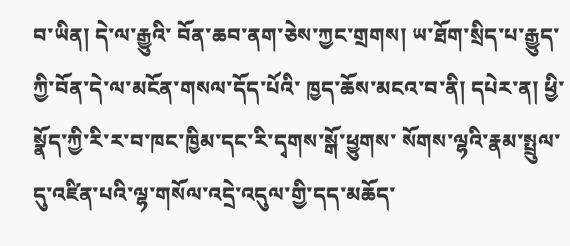བ་ཡིན། དེ་ལ་རྒྱུའི་ བོན་ཆབ་ནག་ཅེས་ཀྱང་གྲགས། ཡ་ཐོག་སྲིད་པ་རྒྱུད་ཀྱི་བོན་དེ་ལ་མངོན་གསལ་དོད་པོའི་ ཁྱད་ཆོས་མངའ་བ་ནི། དཔེར་ན། ཕྱི་སྣོད་ཀྱི་རི་ར་བ་ཁང་ཁྱིམ་དང་རི་དྭགས་སྒོ་ཕྱུགས་ སོགས་ལྷའི་རྣམ་སྤྲུལ་དུ་འཛིན་པའི་ལྷ་གསོལ་འདྲེ་འདུལ་གྱི་དད་མཆོད་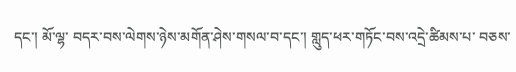དང་། མོ་ལྷ་ བདར་བས་ལེགས་ཉེས་མགོན་ཤེས་གསལ་བ་དང་། གླུད་ཕར་གཏོང་བས་འདྲེ་ཚིམས་པ་ བཅས་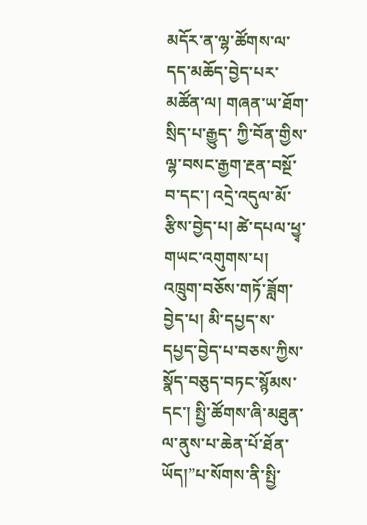མདོར་ན་ལྷ་ཚོགས་ལ་དད་མཆོད་བྱེད་པར་མཚོན་ལ། གཞན་ཡ་ཐོག་སྲིད་པ་རྒྱུད་ ཀྱི་བོན་གྱིས་ལྷ་བསང་རྒྱག་རྔན་བསྔོ་བ་དང་། འདྲེ་འདུལ་མོ་རྩིས་བྱེད་པ། ཚེ་དཔལ་ཕྱྭ་གཡང་འགུགས་པ། འཁྲུག་བཅོས་གཏོ་ཟློག་བྱེད་པ། མི་དཔྱད་ས་དཔྱད་བྱེད་པ་བཅས་ཀྱིས་སྣོད་བཅུད་བཏང་སྙོམས་དང་། སྤྱི་ཚོགས་ཞི་མཐུན་ལ་ནུས་པ་ཆེན་པོ་ཐོན་ཡོད།”པ་སོགས་ནི་སྤྱི་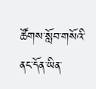ཚོགས་སློབ་གསོའི་ནང་དོན་ཡིན་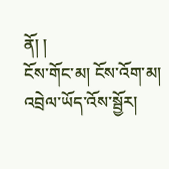ནོ། །
ངོས་གོང་མ། ངོས་འོག་མ།
འབྲེལ་ཡོད་འོས་སྦྱོར།